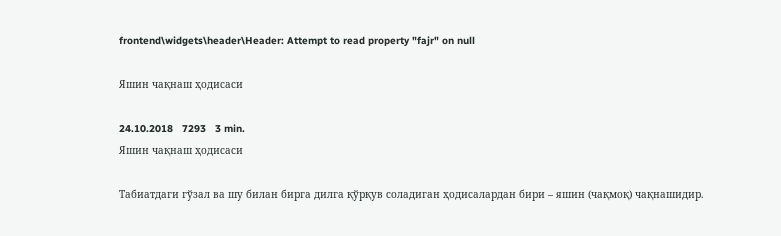frontend\widgets\header\Header: Attempt to read property "fajr" on null

Яшин чақнаш ҳодисаси

24.10.2018   7293   3 min.
Яшин чақнаш ҳодисаси

Табиатдаги гўзал ва шу билан бирга дилга қўрқув соладиган ҳодисалардан бири – яшин (чақмоқ) чақнашидир.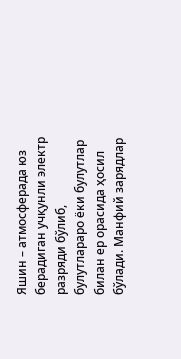Яшин – атмосферада юз берадиган учқунли электр разряди бўлиб, булутлараро ёки булутлар билан ер орасида ҳосил бўлади. Манфий зарядлар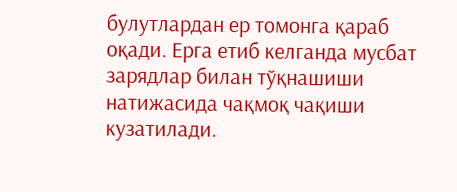булутлардан ер томонга қараб оқади. Ерга етиб келганда мусбат зарядлар билан тўқнашиши натижасида чақмоқ чақиши кузатилади.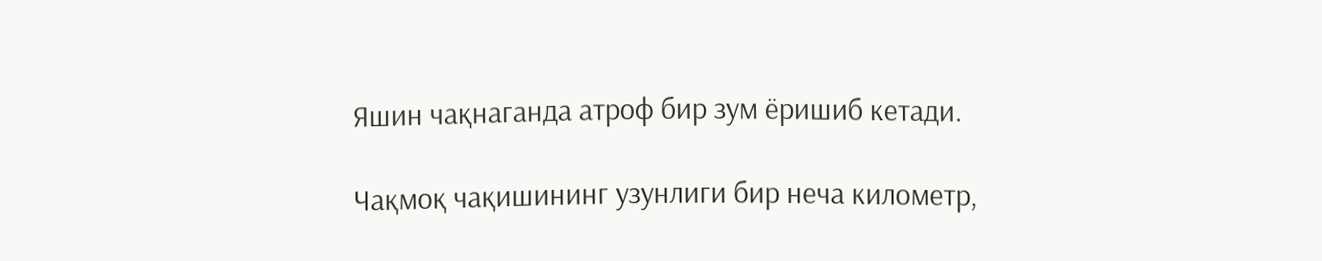Яшин чақнаганда атроф бир зум ёришиб кетади.

Чақмоқ чақишининг узунлиги бир неча километр,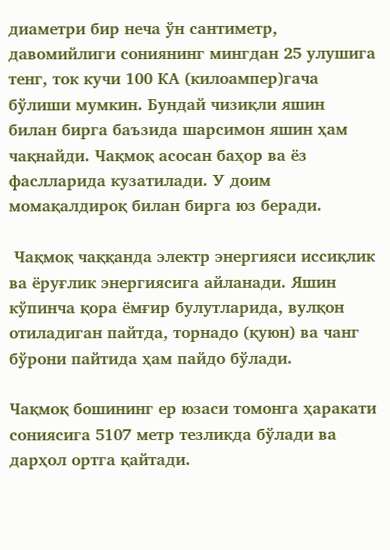диаметри бир неча ўн сантиметр, давомийлиги сониянинг мингдан 25 улушига тенг, ток кучи 100 КА (килоампер)гача бўлиши мумкин. Бундай чизиқли яшин билан бирга баъзида шарсимон яшин ҳам чақнайди. Чақмоқ асосан баҳор ва ёз фаслларида кузатилади. У доим момақалдироқ билан бирга юз беради.

 Чақмоқ чаққанда электр энергияси иссиқлик ва ёруғлик энергиясига айланади. Яшин кўпинча қора ёмғир булутларида, вулқон отиладиган пайтда, торнадо (қуюн) ва чанг бўрони пайтида ҳам пайдо бўлади.

Чақмоқ бошининг ер юзаси томонга ҳаракати сониясига 5107 метр тезликда бўлади ва дарҳол ортга қайтади.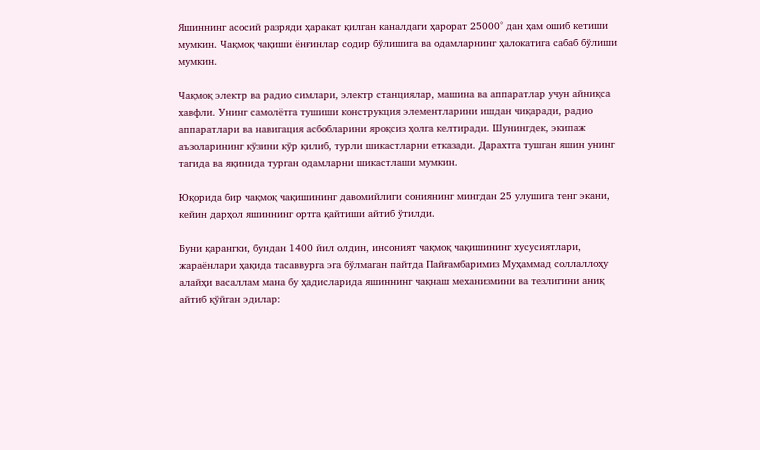Яшиннинг асосий разряди ҳаракат қилган каналдаги ҳарорат 25000° дан ҳам ошиб кетиши мумкин. Чақмоқ чақиши ёнғинлар содир бўлишига ва одамларнинг ҳалокатига сабаб бўлиши мумкин.

Чақмоқ электр ва радио симлари, электр станциялар, машина ва аппаратлар учун айниқса хавфли. Унинг самолётга тушиши конструкция элементларини ишдан чиқаради, радио аппаратлари ва навигация асбобларини яроқсиз ҳолга келтиради. Шунингдек, экипаж аъзоларининг кўзини кўр қилиб, турли шикастларни етказади. Дарахтга тушган яшин унинг тагида ва яқинида турган одамларни шикастлаши мумкин.

Юқорида бир чақмоқ чақишининг давомийлиги сониянинг мингдан 25 улушига тенг экани, кейин дарҳол яшиннинг ортга қайтиши айтиб ўтилди.

Буни қарангки, бундан 1400 йил олдин, инсоният чақмоқ чақишининг хусусиятлари, жараёнлари ҳақида тасаввурга эга бўлмаган пайтда Пайғамбаримиз Муҳаммад соллаллоҳу алайҳи васаллам мана бу ҳадисларида яшиннинг чақнаш механизмини ва тезлигини аниқ айтиб қўйган эдилар: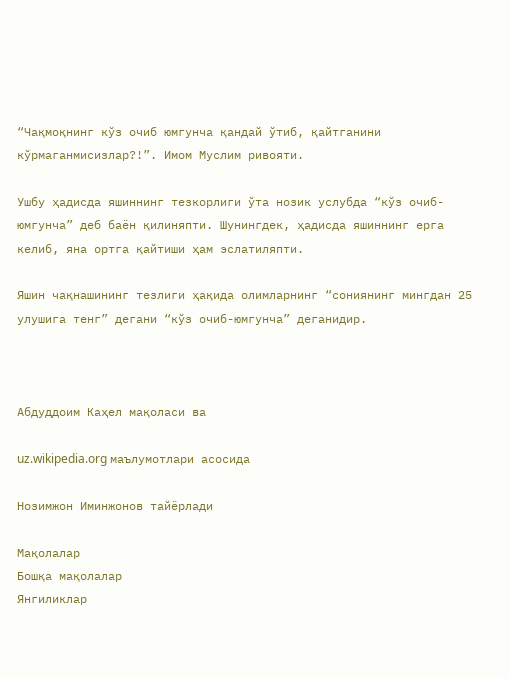“Чақмоқнинг кўз очиб юмгунча қандай ўтиб, қайтганини кўрмаганмисизлар?!”. Имом Муслим ривояти.

Ушбу ҳадисда яшиннинг тезкорлиги ўта нозик услубда “кўз очиб-юмгунча” деб баён қилиняпти. Шунингдек, ҳадисда яшиннинг ерга келиб, яна ортга қайтиши ҳам эслатиляпти.

Яшин чақнашининг тезлиги ҳақида олимларнинг “сониянинг мингдан 25 улушига тенг” дегани “кўз очиб-юмгунча” деганидир.



Абдуддоим Каҳел мақоласи ва

uz.wikipedia.org маълумотлари асосида

Нозимжон Иминжонов тайёрлади

Мақолалар
Бошқа мақолалар
Янгиликлар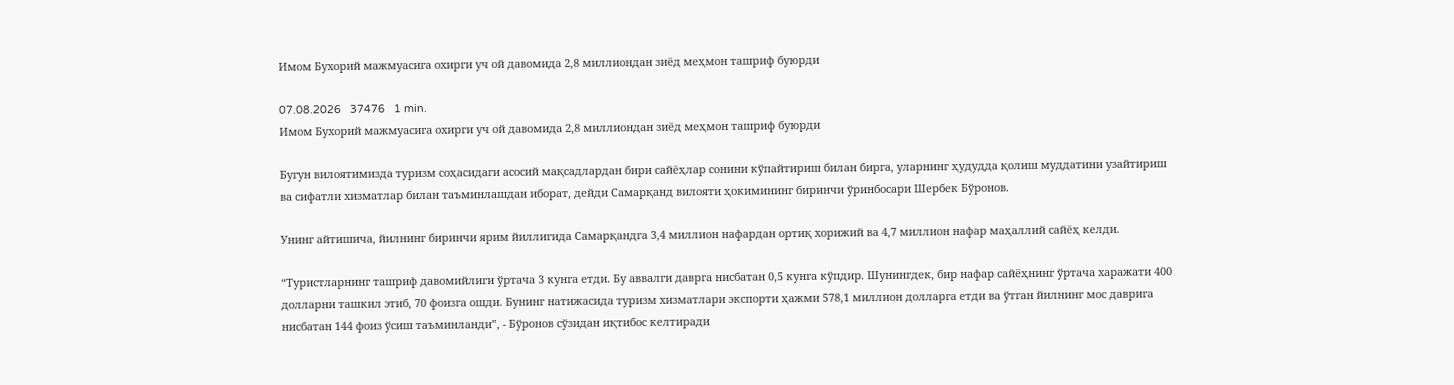Имом Бухорий мажмуасига охирги уч ой давомида 2,8 миллиондан зиёд меҳмон ташриф буюрди

07.08.2026   37476   1 min.
Имом Бухорий мажмуасига охирги уч ой давомида 2,8 миллиондан зиёд меҳмон ташриф буюрди

Бугун вилоятимизда туризм соҳасидаги асосий мақсадлардан бири сайёҳлар сонини кўпайтириш билан бирга, уларнинг ҳудудда қолиш муддатини узайтириш ва сифатли хизматлар билан таъминлашдан иборат, дейди Самарқанд вилояти ҳокимининг биринчи ўринбосари Шербек Бўронов.

Унинг айтишича, йилнинг биринчи ярим йиллигида Самарқандга 3,4 миллион нафардан ортиқ хорижий ва 4,7 миллион нафар маҳаллий сайёҳ келди.

“Туристларнинг ташриф давомийлиги ўртача 3 кунга етди. Бу аввалги даврга нисбатан 0,5 кунга кўпдир. Шунингдек, бир нафар сайёҳнинг ўртача харажати 400 долларни ташкил этиб, 70 фоизга ошди. Бунинг натижасида туризм хизматлари экспорти ҳажми 578,1 миллион долларга етди ва ўтган йилнинг мос даврига нисбатан 144 фоиз ўсиш таъминланди”, - Бўронов сўзидан иқтибос келтиради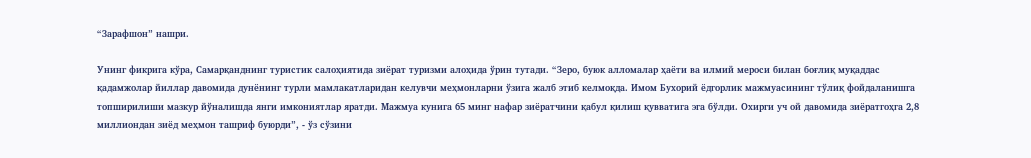“Зарафшон” нашри.

Унинг фикрига кўра, Самарқанднинг туристик салоҳиятида зиёрат туризми алоҳида ўрин тутади. “Зеро, буюк алломалар ҳаёти ва илмий мероси билан боғлиқ муқаддас қадамжолар йиллар давомида дунёнинг турли мамлакатларидан келувчи меҳмонларни ўзига жалб этиб келмоқда. Имом Бухорий ёдгорлик мажмуасининг тўлиқ фойдаланишга топширилиши мазкур йўналишда янги имкониятлар яратди. Мажмуа кунига 65 минг нафар зиёратчини қабул қилиш қувватига эга бўлди. Охирги уч ой давомида зиёратгоҳга 2,8 миллиондан зиёд меҳмон ташриф буюрди”, - ўз сўзини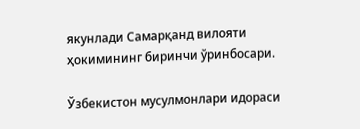якунлади Самарқанд вилояти ҳокимининг биринчи ўринбосари.

Ўзбекистон мусулмонлари идораси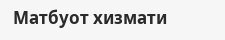Матбуот хизмати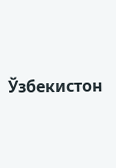Ўзбекистон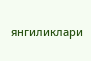янгиликлари